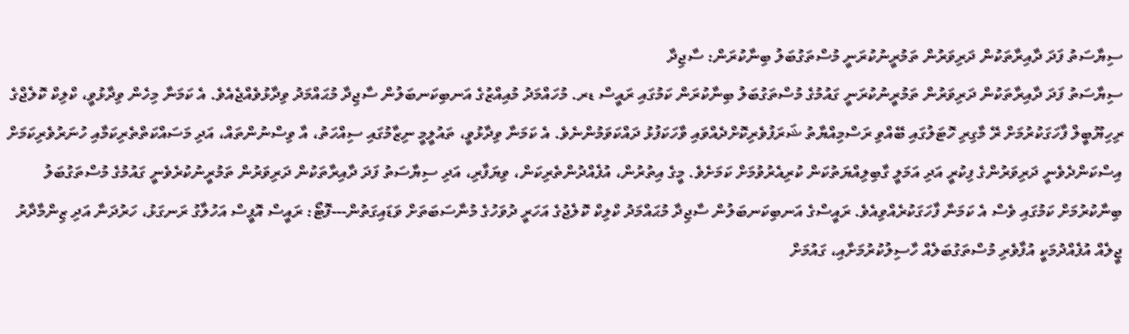ސިޔާސަތު ފަދަ ދާއިރާތަކުން ދަރިވަރުން ތަމުރީނުކުރަނީ މުސްތަގުބަލު ބިނާކުރަން: ސާޖިދާ
ސިޔާސަތު ފަދަ ދާއިރާތަކުން ދަރިވަރުން ތަމުރީނުކުރަނީ ގައުމުގެ މުސްތަގުބަލު ބިނާކުރަން ކަމުގައި ރައީސް ޑރ. މުހައްމަދު މުއިއްޒުގެ އަނބިކަނބަލުން ސާޖިދާ މުޙައްމަދު ވިދާޅުވެއްޖެއެވެ. އެ ކަމަނާ މިހެން ވިދާޅުވީ، ކްލިކް ކޮލެޖްގެ ރިހިޔޫބީލް ފާހަގަކުރުމަށް ރޭ މާގިރި ހޮޓަލުގައި ބޭއްވި ރަސްމިއްޔާތު ޝަރަފުވެރިކޮށްދެއްވައި ވާހަކަފުޅު ދައްކަވަމުންނެވެ. އެ ކަމަނާ ވިދާޅުވީ، ތައުލީމީ ނިޒާމުގައި ސިއްހަތު، އާ ވިސްނުންތައް، އަދި މަސައްކަތްތެރިކަމާއި ހުނަރުވެރިކަމަށް އިސްކަންދެވެނީ ދަރިވަރުންގެ ފިކުރީ އަދި އަމަލީ ގާބިލިއްޔަތުކަން ކުރިއެރުވުމަށް ކަމަށެވެ. މީގެ އިތުރުން، އުފެއްދުންތެރިކަން، ވިޔަފާރި، އަދި ސިޔާސަތު ފަދަ ދާއިރާތަކުން ދަރިވަރުން ތަމުރީނުކުރެވެނީ ގައުމުގެ މުސްތަގުބަލު ބިނާކުރުމަށް ކަމުގައި ވެސް އެ ކަމަނާ ފާހަގަކުރެއްވިއެވެ. ރައީސްގެ އަނބިކަނބަލުން ސާޖިދާ މުޙައްމަދު ކްލިކް ކޮލެޖުގެ އަހަރީ ދުވަހުގެ މުނާސަބަތަށް ވަޑައިގަތުން---ފޮޓޯ: ރައީސް އޮފީސް އަހުލާގު ރަނގަޅު، ހަރުދަނާ އަދި ޒިންމާދާރު ޖީލެއް އުފެއްދުމަކީ އުފާވެރި މުސްތަގުބަލެއް ހާސިލުކުރުމަށާއި، ގައުމަށް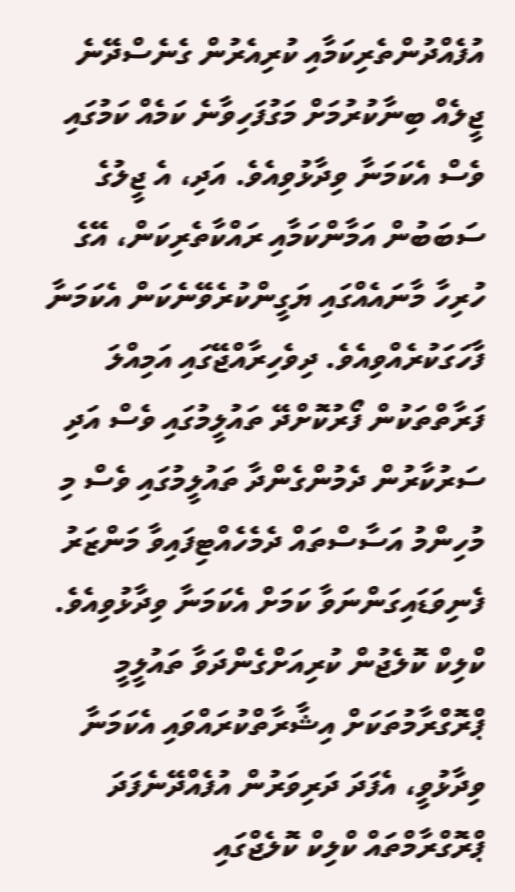އުފެއްދުންތެރިކަމާއި ކުރިއެރުން ގެނެސްދޭނެ ޖީލެއް ބިނާކުރުމަށް މަގުފަހިވާނެ ކަމެއް ކަމުގައި ވެސް އެކަމަނާ ވިދާޅުވިއެވެ. އަދި، އެ ޖީލުގެ ސަބަބުން އަމާންކަމާއި ރައްކާތެރިކަން، އޭގެ ހުރިހާ މާނައެއްގައި ޔަގީންކުރެވޭނެކަން އެކަމަނާ ފާހަގަކުރެއްވިއެވެ. ދިވެހިރާއްޖޭގައި އަމިއްލަ ފަރާތްތަކުން ފޯރުކޮށްދޭ ތައުލީމުގައި ވެސް އަދި ސަރުކާރުން ދެމުންގެންދާ ތައުލީމުގައި ވެސް މި މުހިންމު އަސާސްތައް ދެމެހެއްޓިފައިވާ މަންޒަރު ފެނިވަޑައިގަންނަވާ ކަމަށް އެކަމަނާ ވިދާޅުވިއެވެ. ކްލިކް ކޮލެޖުން ކުރިއަށްގެންދަވާ ތައުލީމީ ޕްރޮގްރާމުތަކަށް އިޝާރާތްކުރައްވައި އެކަމަނާ ވިދާޅުވީ، އެފަދަ ދަރިވަރުން އުފެއްދޭނެފަދަ ޕްރޮގްރާމްތައް ކްލިކް ކޮލެޖްގައި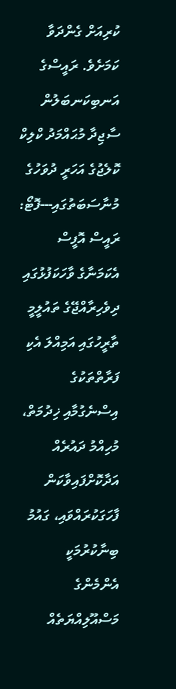ކުރިއަށް ގެންދަވާ ކަމަށެވެ. ރައީސްގެ އަނބިކަނބަލުން ސާޖިދާ މުޙައްމަދު ކްލިކް ކޮލެޖުގެ އަހަރީ ދުވަހުގެ މުނާސަބަތުގައި---ފޮޓޯ: ރައީސް އޮފީސް އެކަމަނާގެ ވާހަކަފުޅުގައި ދިވެހިރާއްޖޭގެ ތައުލީމީ ތާރީހުގައި އަމިއްލަ އެކި ފަރާތްތަކުގެ އިސްނެގުމާއި ޚިދުމަތް، މުހިއްމު ދައުރެއް އަދާކޮށްފައިވާކަން ފާހަގަކުރައްވައި، ގައުމު ބިނާކުރުމަކީ އެންމެންގެ މަސްއޫލިއްޔަތެއް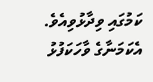ކަމުގައި ވިދާޅުވިއެވެ. އެކަމަނާގެ ވާހަކަފުޅު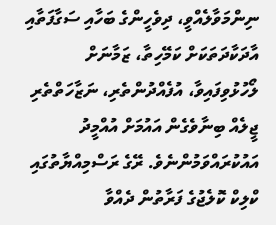ނިންމަވާލެއްވީ، ދިވެހީންގެ ބަހާއި ސަގާފަތާއި އާދަކާދަތަކަށް ކަމޭހިތާ، ޒަމާނަށް ލޯހުޅުވިފައިވާ، އުފެއްދުންތެރި، ނަޒާހަތްތެރި ޖީލެއް ބިނާވެގެން އައުމަށް އުއްމީދު އައުކުރައްވަމުންނެވެ. ރޭގެ ރަސްމިއްޔާތުގައި ކްލިކް ކޮލެޖުގެ ފަރާތުން ދެއްވާ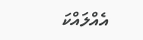އެއްލައްކަ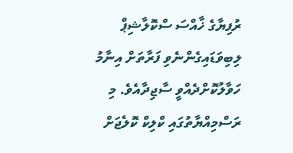ރުފިޔާގެ ޚާއްސަ ސްކޮލާޝިޕް ލިބިވަޑައިގެންނެވި ފަރާތަށް އިނާމު ހަވާލުކޮށްދެއްވީ ސާޖިދާއެވެ. މި ރަސްމިއްޔާތުގައި ކްލިކް ކޮލެޖަށް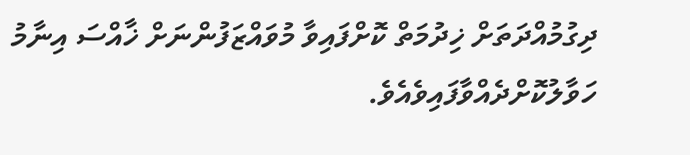ދިގުމުއްދަތަށް ޚިދުމަތް ކޮށްފައިވާ މުވައްޒަފުންނަށް ޚާއްސަ އިނާމު ހަވާލުކޮށްދެއްވާފައިވެއެވެ.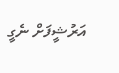އަރުޝީފަށް ނެގީ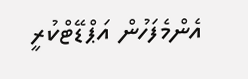އެންމެފަހުން އަޕްޑޭޓްކުރީ